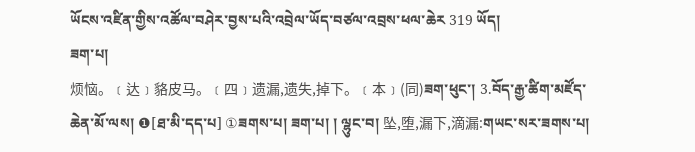ཡོངས་འཛིན་གྱིས་འཚོལ་བཤེར་བྱས་པའི་འབྲེལ་ཡོད་བཙལ་འབྲས་ཕལ་ཆེར 319 ཡོད།
ཟག་པ།
烦恼。﹝达﹞貉皮马。﹝四﹞遗漏,遗失,掉下。﹝本﹞(同)ཟག་ཕུང་། 3.བོད་རྒྱ་ཚིག་མཛོད་ཆེན་མོ་ལས། ❶[ཐ་མི་དད་པ] ①ཟགས་པ། ཟག་པ། ། ལྷུང་བ། 坠,堕,漏下,滴漏:གཡང་སར་ཟགས་པ།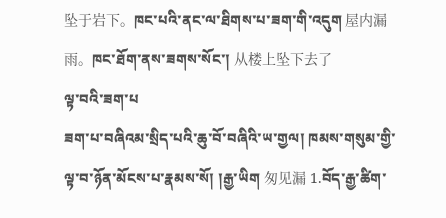坠于岩下。ཁང་པའི་ནང་ལ་ཐིགས་པ་ཟག་གི་འདུག 屋内漏雨。ཁང་ཐོག་ནས་ཟགས་སོང་། 从楼上坠下去了
ལྟ་བའི་ཟག་པ
ཟག་པ་བཞིའམ་སྲིད་པའི་ཆུ་བོ་བཞིའི་ཡ་གྱལ། ཁམས་གསུམ་གྱི་ལྟ་བ་ཉོན་མོངས་པ་རྣམས་སོ། །རྒྱ་ཡིག 匆见漏 1.བོད་རྒྱ་ཚིག་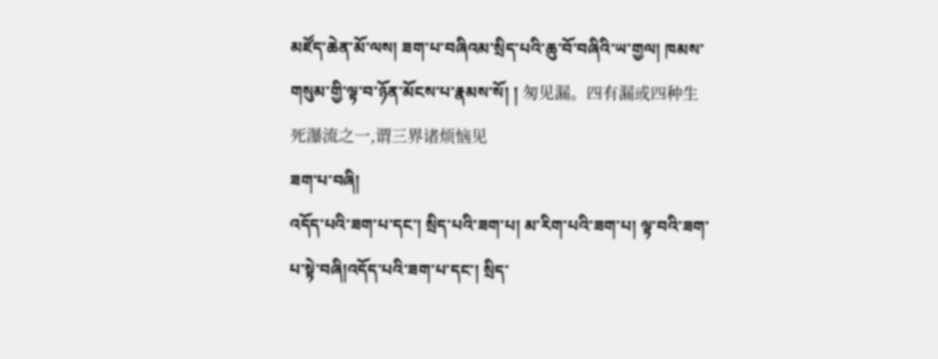མཛོད་ཆེན་མོ་ལས། ཟག་པ་བཞིའམ་སྲིད་པའི་ཆུ་བོ་བཞིའི་ཡ་གྱལ། ཁམས་གསུམ་གྱི་ལྟ་བ་ཉོན་མོངས་པ་རྣམས་སོ། ། 匆见漏。四有漏或四种生死瀑流之一,谓三界诸烦恼见
ཟག་པ་བཞི།
འདོད་པའི་ཟག་པ་དང་། སྲིད་པའི་ཟག་པ། མ་རིག་པའི་ཟག་པ། ལྟ་བའི་ཟག་པ་སྟེ་བཞི།འདོད་པའི་ཟག་པ་དང་། སྲིད་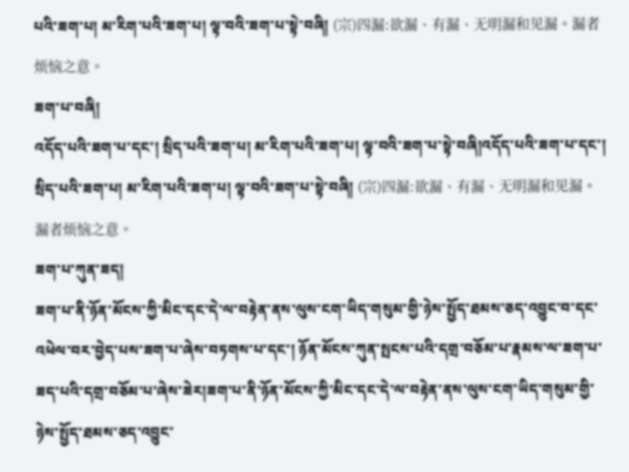པའི་ཟག་པ། མ་རིག་པའི་ཟག་པ། ལྟ་བའི་ཟག་པ་སྟེ་བཞི། (宗)四漏:欲漏、有漏、无明漏和见漏。漏者烦恼之意。
ཟག་པ་བཞི།
འདོད་པའི་ཟག་པ་དང་། སྲིད་པའི་ཟག་པ། མ་རིག་པའི་ཟག་པ། ལྟ་བའི་ཟག་པ་སྟེ་བཞི།འདོད་པའི་ཟག་པ་དང་། སྲིད་པའི་ཟག་པ། མ་རིག་པའི་ཟག་པ། ལྟ་བའི་ཟག་པ་སྟེ་བཞི། (宗)四漏:欲漏、有漏、无明漏和见漏。漏者烦恼之意。
ཟག་པ་ཀུན་ཟད།
ཟག་པ་ནི་ཉོན་མོངས་ཀྱི་མིང་དང་དེ་ལ་བརྟེན་ནས་ལུས་ངག་ཡིད་གསུམ་གྱི་ཉེས་སྤྱོད་ཐམས་ཅད་འབྱུང་བ་དང་འཕེལ་བར་བྱེད་པས་ཟག་པ་ཞེས་བཏགས་པ་དང་། ཉོན་མོངས་ཀུན་སྤངས་པའི་དགྲ་བཅོམ་པ་རྣམས་ལ་ཟག་པ་ཟད་པའི་དགྲ་བཅོམ་པ་ཞེས་ཟེར།ཟག་པ་ནི་ཉོན་མོངས་ཀྱི་མིང་དང་དེ་ལ་བརྟེན་ནས་ལུས་ངག་ཡིད་གསུམ་གྱི་ཉེས་སྤྱོད་ཐམས་ཅད་འབྱུང་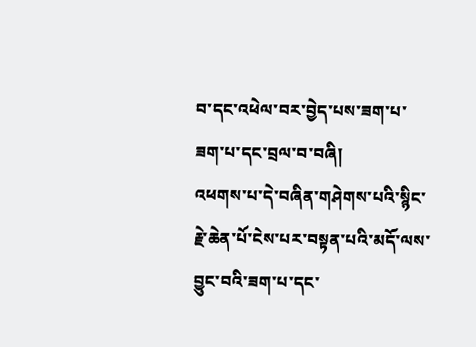བ་དང་འཕེལ་བར་བྱེད་པས་ཟག་པ་
ཟག་པ་དང་བྲལ་བ་བཞི།
འཕགས་པ་དེ་བཞིན་གཤེགས་པའི་སྙིང་རྗེ་ཆེན་པོ་ངེས་པར་བསྟན་པའི་མདོ་ལས་བྱུང་བའི་ཟག་པ་དང་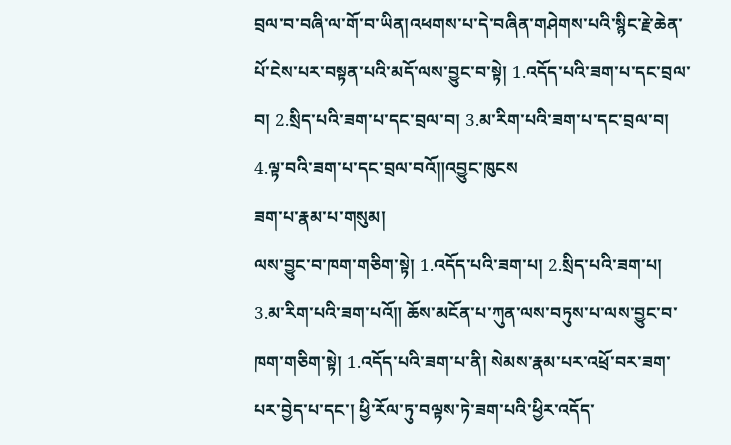བྲལ་བ་བཞི་ལ་གོ་བ་ཡིན།འཕགས་པ་དེ་བཞིན་གཤེགས་པའི་སྙིང་རྗེ་ཆེན་པོ་ངེས་པར་བསྟན་པའི་མདོ་ལས་བྱུང་བ་སྟེ། 1.འདོད་པའི་ཟག་པ་དང་བྲལ་བ། 2.སྲིད་པའི་ཟག་པ་དང་བྲལ་བ། 3.མ་རིག་པའི་ཟག་པ་དང་བྲལ་བ། 4.ལྟ་བའི་ཟག་པ་དང་བྲལ་བའོ༎འབྱུང་ཁུངས
ཟག་པ་རྣམ་པ་གསུམ།
ལས་བྱུང་བ་ཁག་གཅིག་སྟེ། 1.འདོད་པའི་ཟག་པ། 2.སྲིད་པའི་ཟག་པ། 3.མ་རིག་པའི་ཟག་པའོ༎ ཆོས་མངོན་པ་ཀུན་ལས་བཏུས་པ་ལས་བྱུང་བ་ཁག་གཅིག་སྟེ། 1.འདོད་པའི་ཟག་པ་ནི། སེམས་རྣམ་པར་འཕྲོ་བར་ཟག་པར་བྱེད་པ་དང་། ཕྱི་རོལ་ཏུ་བལྟས་ཏེ་ཟག་པའི་ཕྱིར་འདོད་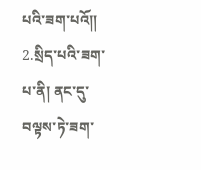པའི་ཟག་པའོ༎ 2.སྲིད་པའི་ཟག་པ་ནི། ནང་དུ་བལྟས་ཏེ་ཟག་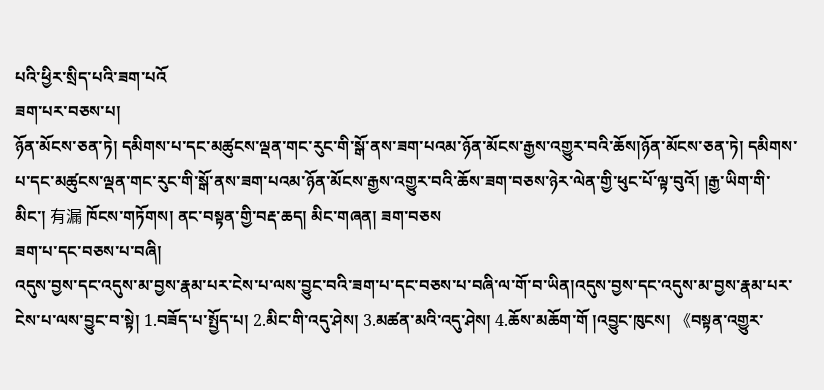པའི་ཕྱིར་སྲིད་པའི་ཟག་པའོ
ཟག་པར་བཅས་པ།
ཉོན་མོངས་ཅན་ཏེ། དམིགས་པ་དང་མཚུངས་ལྡན་གང་རུང་གི་སྒོ་ནས་ཟག་པའམ་ཉོན་མོངས་རྒྱས་འགྱུར་བའི་ཆོས།ཉོན་མོངས་ཅན་ཏེ། དམིགས་པ་དང་མཚུངས་ལྡན་གང་རུང་གི་སྒོ་ནས་ཟག་པའམ་ཉོན་མོངས་རྒྱས་འགྱུར་བའི་ཆོས་ཟག་བཅས་ཉེར་ལེན་གྱི་ཕུང་པོ་ལྟ་བུའོ། །རྒྱ་ཡིག་གི་མིང་། 有漏 ཁོངས་གཏོགས། ནང་བསྟན་གྱི་བརྡ་ཆད། མིང་གཞན། ཟག་བཅས
ཟག་པ་དང་བཅས་པ་བཞི།
འདུས་བྱས་དང་འདུས་མ་བྱས་རྣམ་པར་ངེས་པ་ལས་བྱུང་བའི་ཟག་པ་དང་བཅས་པ་བཞི་ལ་གོ་བ་ཡིན།འདུས་བྱས་དང་འདུས་མ་བྱས་རྣམ་པར་ངེས་པ་ལས་བྱུང་བ་སྟེ། 1.བཟོད་པ་སྤྱོད་པ། 2.མིང་གི་འདུ་ཤེས། 3.མཚན་མའི་འདུ་ཤེས། 4.ཆོས་མཆོག་གོ །འབྱུང་ཁུངས། 《བསྟན་འགྱུར་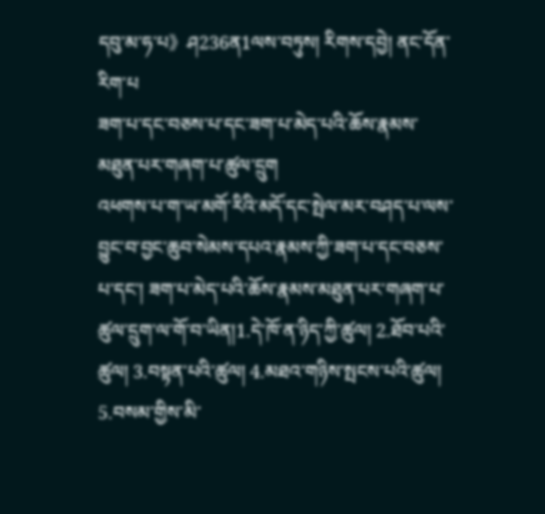དབུ་མ་ཧ་པ》ཤ236ན1ལས་བཏུས། རིགས་དབྱེ། ནང་དོན་རིག་པ
ཟག་པ་དང་བཅས་པ་དང་ཟག་པ་མེད་པའི་ཆོས་རྣམས་མཐུན་པར་གཞག་པ་ཚུལ་དྲུག
འཕགས་པ་ག་ཡ་མགོ་རིའི་མདོ་དང་སྤེལ་མར་བཤད་པ་ལས་བྱུང་བ་བྱང་ཆུབ་སེམས་དཔའ་རྣམས་ཀྱི་ཟག་པ་དང་བཅས་པ་དང་། ཟག་པ་མེད་པའི་ཆོས་རྣམས་མཐུན་པར་གཞག་པ་ཚུལ་དྲུག་ལ་གོ་བ་ཡིན།1.དེ་ཁོ་ན་ཉིད་ཀྱི་ཚུལ། 2.ཐོབ་པའི་ཚུལ། 3.བསྟན་པའི་ཚུལ། 4.མཐའ་གཉིས་སྤངས་པའི་ཚུལ། 5.བསམ་གྱིས་མི་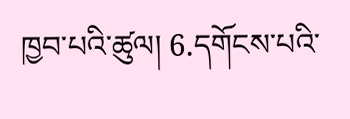ཁྱབ་པའི་ཚུལ། 6.དགོངས་པའི་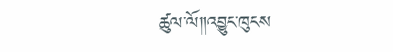ཚུལ་ལོ༎འབྱུང་ཁུངས